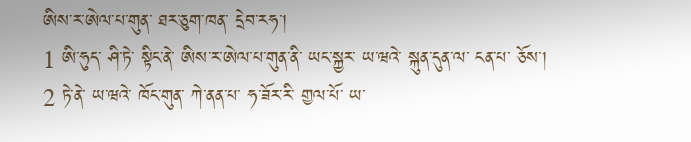ཨིས་ར་ཨེལ་པ་གུན་ ཐར་ཅུག་ཁན་ དྲེབ་རཧ་།
1 ཨི་ཧུད་ ཤི་ཏེ་ སྟིང་ནེ་ ཨིས་ར་ཨེལ་པ་གུན་ནི་ ཡང་སྐྱར་ ཡ་ཝའེ་ སྐུན་དུན་ལ་ ངན་པ་ ཅོས་།
2 ཏེ་ནེ་ ཡ་ཝའེ་ ཁོང་གུན་ ཀེ་ནན་པ་ ཧ་ཟོར་རི་ གྱལ་པོ་ ཡ་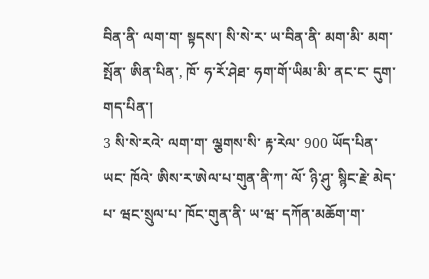བིན་ནི་ ལག་ག་ སྟདས་། སི་སེ་ར་ ཡ་བིན་ནི་ མག་མི་ མག་སྤོན་ ཨིན་པིན་, ཁོ་ ཧ་རོ་ཤེཐ་ ཧག་གོ་ཡིམ་མི་ ནང་ང་ དུག་གད་པིན་།
3 སི་སེ་རའེ་ ལག་ག་ ལྕགས་སི་ རྟ་རེལ་ 900 ཡོད་པིན་ ཡང་ ཁོའེ་ ཨིས་ར་ཨེལ་པ་གུན་ནི་ཀ་ ལོ་ ཉི་ཤུ་ སྙིང་རྗེ་ མེད་པ་ ཝང་སྲུལ་པ་ ཁོང་གུན་ནི་ ཡ་ཝ་ དཀོན་མཆོག་ག་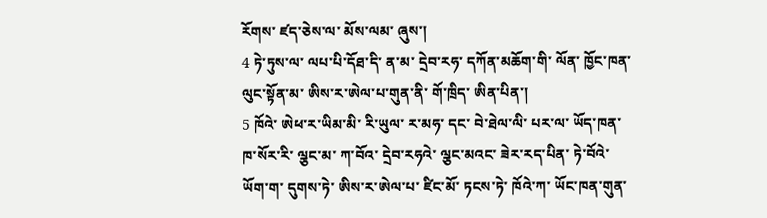རོགས་ ཛད་ཅེས་ལ་ མོས་ལམ་ ཞུས་།
4 ཏེ་ཏུས་ལ་ ལཔ་པི་དོཐ་དི་ ན་མ་ དྲེབ་རཧ་ དཀོན་མཆོག་གི་ ལོན་ ཁྱོང་ཁན་ ལུང་སྟོན་མ་ ཨིས་ར་ཨེལ་པ་གུན་ནི་ གོ་ཁྲིད་ ཨིན་པིན་།
5 ཁོའེ་ ཨེཕ་ར་ཡིམ་མི་ རི་ཡུལ་ ར་མཧ་ དང་ བེ་ཐེལ་ལི་ པར་ལ་ ཡོད་ཁན་ ཁ་སོར་རི་ ལྕང་མ་ ཀ་བོའ་ དྲེབ་རཧའེ་ ལྕང་མའང་ ཟེར་རད་པིན་ ཏེ་བོའེ་ ཡོག་ག་ དུགས་ཏེ་ ཨིས་ར་ཨེལ་པ་ ཛིང་མོ་ ཏངས་ཏེ་ ཁོའེ་ཀ་ ཡོང་ཁན་གུན་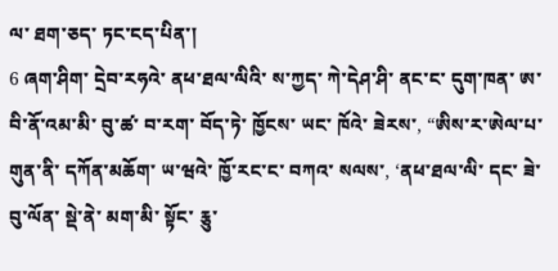ལ་ ཐག་ཅད་ ཏང་ངད་པིན་།
6 ཞག་ཤིག་ དྲེབ་རཧའེ་ ནཕ་ཐལ་ལིའི་ ས་ཀྱད་ ཀེ་དེཤ་ཤི་ ནང་ང་ དུག་ཁན་ ཨ་བི་ནོ་འམ་མི་ བུ་ཚ་ བ་རག་ བོད་ཏེ་ ཁྱོངས་ ཡང་ ཁོའེ་ ཟེརས་, “ཨིས་ར་ཨེལ་པ་གུན་ནི་ དཀོན་མཆོག་ ཡ་ཝའེ་ ཁྱོ་རང་ང་ བཀའ་ སལས་, ‘ནཕ་ཐལ་ལི་ དང་ ཟེ་བུ་ལོན་ སྡེ་ནེ་ མག་མི་ སྟོང་ རྕུ་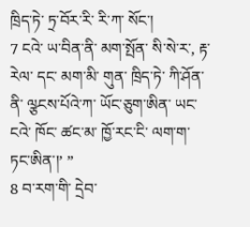ཁྲིད་ཏེ་ ཏྲ་བོར་རི་ རི་ཀ་ སོང་།
7 ངའེ་ ཡ་བིན་ནི་ མག་སྤོན་ སི་སེ་ར་, རྟ་རེལ་ དང་ མག་མི་ གུན་ ཁྲིད་ཏེ་ ཀི་ཤོན་ནི་ ལྩངས་པོའེ་ཀ་ ཡོང་ཅུག་ཨིན་ ཡང་ ངའེ་ ཁོང་ ཚང་མ་ ཁྱོ་རང་ངི་ ལག་ག་ ཏང་ཨིན་།’ ”
8 བ་རག་གི་ དྲེབ་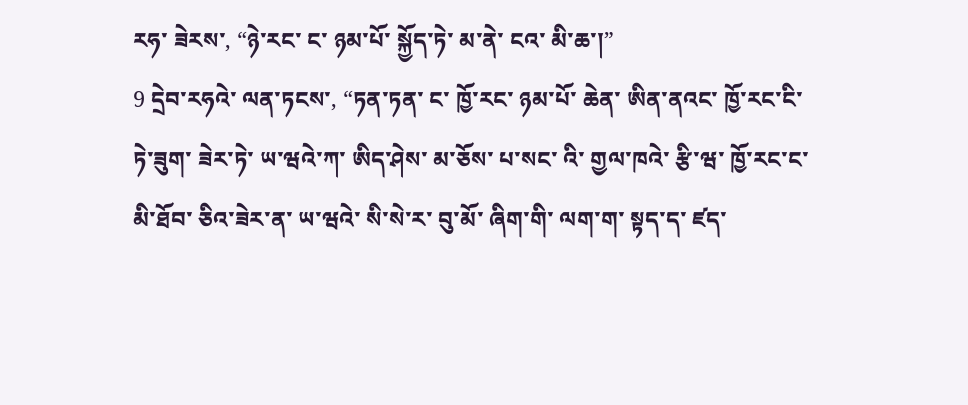རཧ་ ཟེརས་, “ཉེ་རང་ ང་ ཉམ་པོ་ སྐྱོད་ཏེ་ མ་ནེ་ ངའ་ མི་ཆ་།”
9 དྲེབ་རཧའེ་ ལན་ཏངས་, “ཏན་ཏན་ ང་ ཁྱོ་རང་ ཉམ་པོ་ ཆེན་ ཨིན་ནའང་ ཁྱོ་རང་ངི་ ཏེ་ཟུག་ ཟེར་ཏེ་ ཡ་ཝའེ་ཀ་ ཨིད་ཤེས་ མ་ཅོས་ པ་སང་ འི་ གྱལ་ཁའེ་ རྩི་ཝ་ ཁྱོ་རང་ང་ མི་ཐོབ་ ཅིའ་ཟེར་ན་ ཡ་ཝའེ་ སི་སེ་ར་ བུ་མོ་ ཞིག་གི་ ལག་ག་ སྟད་ད་ ཛད་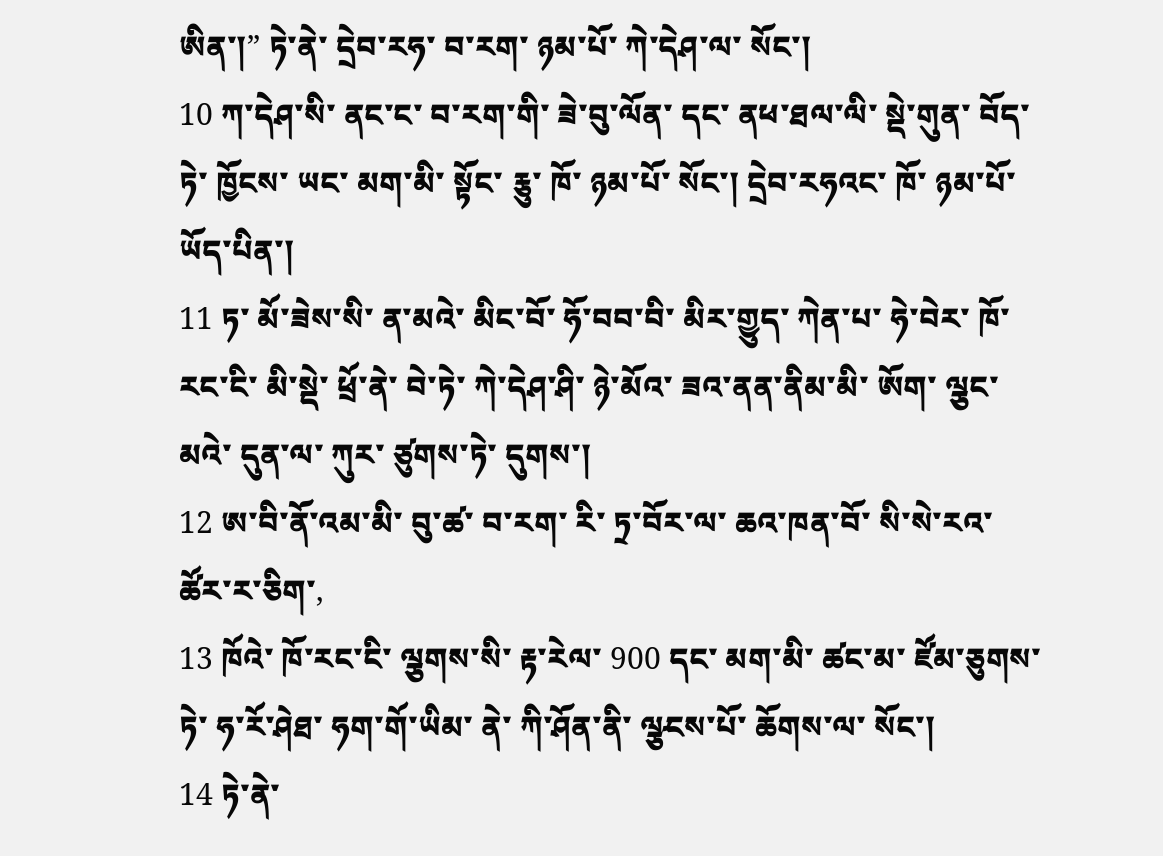ཨིན་།” ཏེ་ནེ་ དྲེབ་རཧ་ བ་རག་ ཉམ་པོ་ ཀེ་དེཤ་ལ་ སོང་།
10 ཀ་དེཤ་སི་ ནང་ང་ བ་རག་གི་ ཟེ་བུ་ལོན་ དང་ ནཕ་ཐལ་ལི་ སྡེ་གུན་ བོད་ཏེ་ ཁྱོངས་ ཡང་ མག་མི་ སྟོང་ རྕུ་ ཁོ་ ཉམ་པོ་ སོང་། དྲེབ་རཧའང་ ཁོ་ ཉམ་པོ་ ཡོད་པིན་།
11 ཏ་ མོ་ཟེས་སི་ ན་མའེ་ མིང་བོ་ ཧོ་བབ་བི་ མིར་གྱུད་ ཀེན་པ་ ཧེ་བེར་ ཁོ་རང་ངི་ མི་སྡེ་ ཕྲོ་ནེ་ བེ་ཏེ་ ཀེ་དེཤ་ཤི་ ཉེ་མོའ་ ཟའ་ནན་ནིམ་མི་ ཨོག་ ལྕང་མའེ་ དུན་ལ་ ཀུར་ ཙུགས་ཏེ་ དུགས་།
12 ཨ་བི་ནོ་འམ་མི་ བུ་ཚ་ བ་རག་ རི་ ཏྲ་བོར་ལ་ ཆའ་ཁན་བོ་ སི་སེ་རའ་ ཚོར་ར་ཅིག་,
13 ཁོའེ་ ཁོ་རང་ངི་ ལྕགས་སི་ རྟ་རེལ་ 900 དང་ མག་མི་ ཚང་མ་ ཛོམ་ཅུགས་ཏེ་ ཧ་རོ་ཤེཐ་ ཧག་གོ་ཡིམ་ ནེ་ ཀི་ཤོན་ནི་ ལྩངས་པོ་ ཆོགས་ལ་ སོང་།
14 ཏེ་ནེ་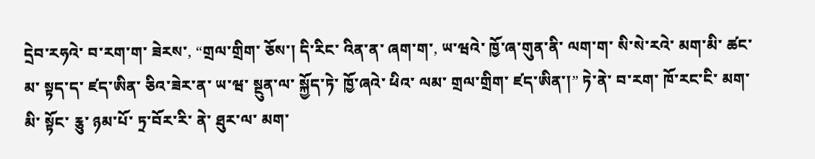དྲེབ་རཧའེ་ བ་རག་ག་ ཟེརས་, “གྲལ་གྲིག་ ཅོས་། དི་རིང་ འིན་ན་ ཞག་ག་, ཡ་ཝའེ་ ཁྱོ་ཞ་གུན་ནི་ ལག་ག་ སི་སེ་རའེ་ མག་མི་ ཚང་མ་ སྟད་ད་ ཛད་ཨིན་ ཅིའ་ཟེར་ན་ ཡ་ཝ་ སྔུན་ལ་ སྐྱོད་ཏེ་ ཁྱོ་ཞའེ་ ཕིའ་ ལམ་ གྲལ་གྲིག་ ཛད་ཨིན་།” ཏེ་ནེ་ བ་རག་ ཁོ་རང་ངི་ མག་མི་ སྟོང་ རྕུ་ ཉམ་པོ་ ཏྲ་བོར་རི་ ནེ་ ཐུར་ལ་ མག་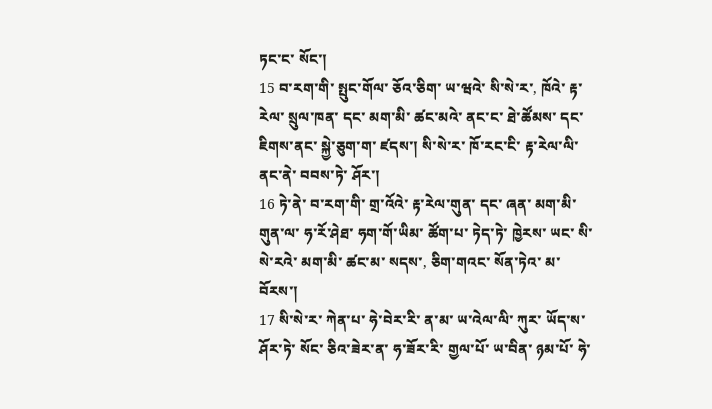ཏང་ང་ སོང་།
15 བ་རག་གི་ སྤུང་གོལ་ ཅོའ་ཅིག་ ཡ་ཝའེ་ སི་སེ་ར་, ཁོའེ་ རྟ་རེལ་ སྲུལ་ཁན་ དང་ མག་མི་ ཚང་མའེ་ ནང་ང་ ཐེ་ཚོམས་ དང་ ཇིགས་ནང་ སྐྱེ་ཅུག་ག་ ཛདས་། སི་སེ་ར་ ཁོ་རང་ངི་ རྟ་རེལ་ལི་ ནང་ནེ་ བབས་ཏེ་ ཤོར་།
16 ཏེ་ནེ་ བ་རག་གི་ གྲ་འོའེ་ རྟ་རེལ་གུན་ དང་ ཞན་ མག་མི་གུན་ལ་ ཧ་རོ་ཤེཐ་ ཧག་གོ་ཡིམ་ ཚོག་པ་ ཏེད་ཏེ་ ཁྱེརས་ ཡང་ སི་སེ་རའེ་ མག་མི་ ཚང་མ་ སདས་, ཅིག་གའང་ སོན་ཏེའ་ མ་བོརས་།
17 སི་སེ་ར་ ཀེན་པ་ ཧེ་བེར་རི་ ན་མ་ ཡ་འེལ་ལི་ ཀུར་ ཡོད་ས་ ཤོར་ཏེ་ སོང་ ཅིའ་ཟེར་ན་ ཧ་ཟོར་རི་ གྱལ་པོ་ ཡ་བིན་ ཉམ་པོ་ ཧེ་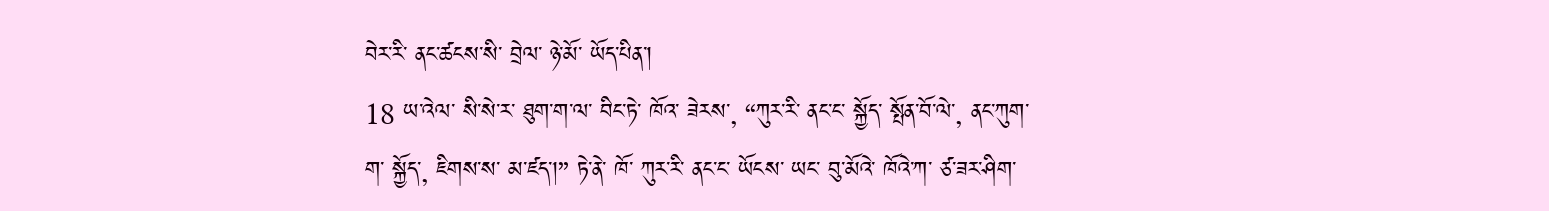བེར་རི་ ནང་ཚངས་སི་ བྲེལ་ ཉེ་མོ་ ཡོད་པིན་།
18 ཡ་འེལ་ སི་སེ་ར་ ཐུག་ག་ལ་ བིང་ཏེ་ ཁོའ་ ཟེརས་, “ཀུར་རི་ ནང་ང་ སྐྱོད་ སྤོན་བོ་ལེ་, ནང་ཀུག་ག་ སྐྱོད་, ཇིགས་ས་ མ་ཛད་།” ཏེ་ནེ་ ཁོ་ ཀུར་རི་ ནང་ང་ ཡོངས་ ཡང་ བུ་མོའེ་ ཁོའེ་ཀ་ ཙ་ཟར་ཤིག་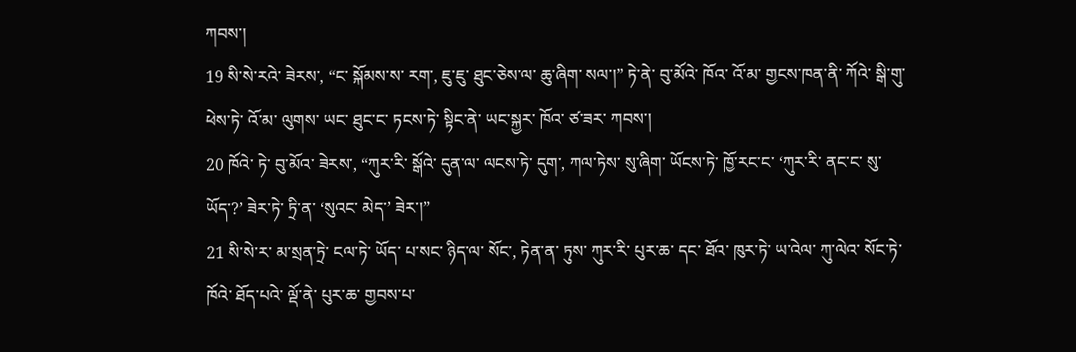ཀབས་།
19 སི་སེ་རའེ་ ཟེརས་, “ང་ སྐོམས་ས་ རག་, ཇུ་ཇུ་ ཐུང་ཅེས་ལ་ ཆུ་ཞིག་ སལ་།” ཏེ་ནེ་ བུ་མོའེ་ ཁོའ་ འོ་མ་ གྱངས་ཁན་ནི་ ཀོའེ་ སྒི་གུ་ ཕེས་ཏེ་ འོ་མ་ ལུགས་ ཡང་ ཐུང་ང་ ཏངས་ཏེ་ སྟིང་ནེ་ ཡང་སྐྱར་ ཁོའ་ ཙ་ཟར་ ཀབས་།
20 ཁོའེ་ ཏེ་ བུ་མོའ་ ཟེརས་, “ཀུར་རི་ སྒོའེ་ དུན་ལ་ ལངས་ཏེ་ དུག་, ཀལ་ཏེས་ སུ་ཞིག་ ཡོངས་ཏེ་ ཁྱོ་རང་ང་ ‘ཀུར་རི་ ནང་ང་ སུ་ ཡོད་?’ ཟེར་ཏེ་ ཏྲི་ན་ ‘སུའང་ མེད་’ ཟེར་།”
21 སི་སེ་ར་ མ་སྲན་ཏྲེ་ ངལ་ཏེ་ ཡོད་ པ་སང་ ཉིད་ལ་ སོང་, ཏེན་ན་ ཏུས་ ཀུར་རི་ པུར་ཆ་ དང་ ཐོའ་ ཁུར་ཏེ་ ཡ་འེལ་ ཀུ་ལེའ་ སོང་ཏེ་ ཁོའེ་ ཐོད་པའེ་ ལྡོ་ནེ་ པུར་ཆ་ གྱབས་པ་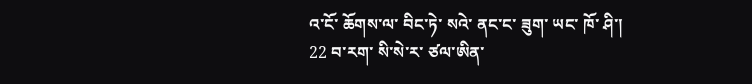འ་ངོ་ ཆོགས་ལ་ བིང་ཏེ་ སའེ་ ནང་ང་ ཟུག་ ཡང་ ཁོ་ ཤི་།
22 བ་རག་ སི་སེ་ར་ ཙལ་ཨིན་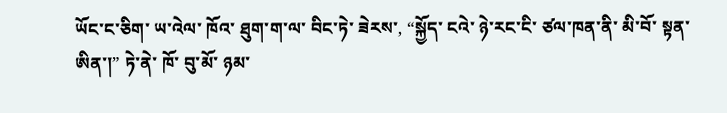ཡོང་ང་ཅིག་ ཡ་འེལ་ ཁོའ་ ཐུག་ག་ལ་ བིང་ཏེ་ ཟེརས་, “སྐྱོད་ ངའེ་ ཉེ་རང་ངི་ ཙལ་ཁན་ནི་ མི་བོ་ སྟན་ཨིན་།” ཏེ་ནེ་ ཁོ་ བུ་མོ་ ཉམ་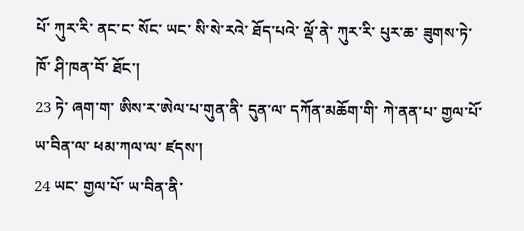པོ་ ཀུར་རི་ ནང་ང་ སོང་ ཡང་ སི་སེ་རའེ་ ཐོད་པའེ་ ལྡོ་ནེ་ ཀུར་རི་ པུར་ཆ་ ཟུགས་ཏེ་ ཁོ་ ཤི་ཁན་བོ་ ཐོང་།
23 ཏེ་ ཞག་ག་ ཨིས་ར་ཨེལ་པ་གུན་ནི་ དུན་ལ་ དཀོན་མཆོག་གི་ ཀེ་ནན་པ་ གྱལ་པོ་ ཡ་བིན་ལ་ ཕམ་ཀལ་ལ་ ཛདས་།
24 ཡང་ གྱལ་པོ་ ཡ་བིན་ནི་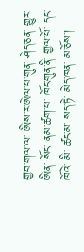གྱབ་གལ་ལ་ ཨིས་ར་ཨེལ་པ་གུན་ ཤེད་ཅན་ གྱུར་ཨིན་ སོང་ ནམ་ཚག་པ་ ཁོང་གུན་ནི་ གྱལ་པོ་ དང་ ཁོའེ་ མི་ ཚང་མ་ སད་ཏེ་ མེད་ཁན་ མ་ཅོས་།